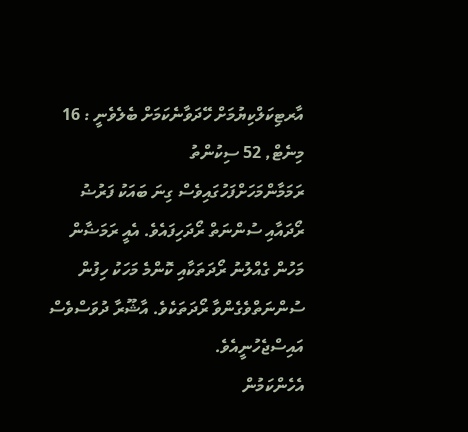އާރޓިކަލްކިޔުމަށް ހޭދަވާނެކަމަށް ބެލެވެނީ : 16 މިނެޓް, 52 ސިކުންތު
ރަމަމާންމަހަށްފަހުގައިވެސް ގިނަ ބައަކު ފަރުޟު ރޯދައާއި ސުންނަތް ރޯދަހިފައެވެ. އެއީ ރަމަޟާން މަހުން ގެއްލުނު ރޯދަތަކާއި ކޮންމެ މަހަކު ހިފުން ސުންނަތްވެގެންވާ ރޯދަތަކެވެ. އާޝޫރާ ދުވަސްވެސް އައިސްޖެހުނީއެވެ.
އެހެންކަމުން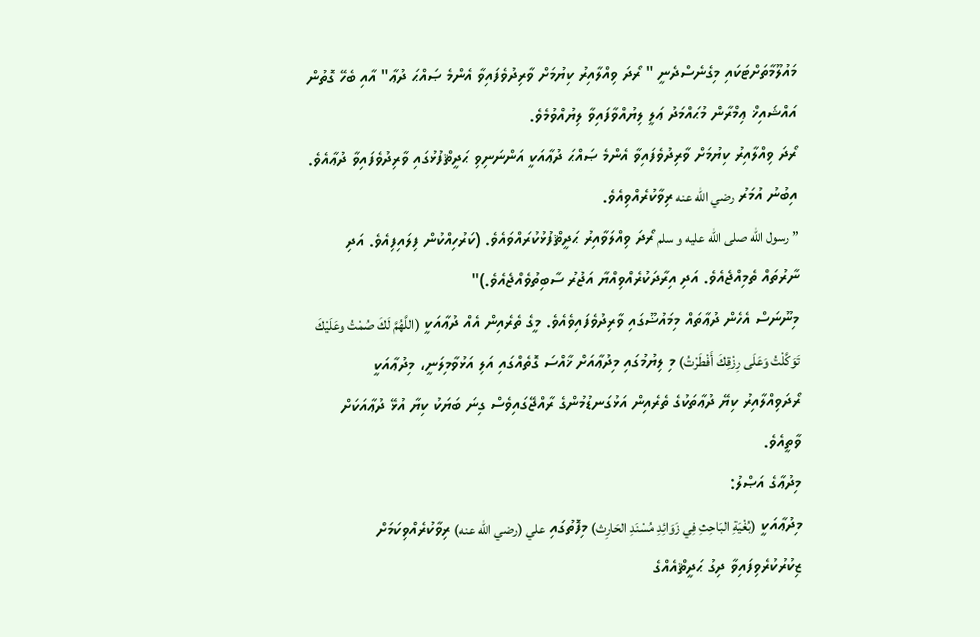މައުލޫމާތަށްޓަކައި މިގެނެސްދެނީ " ރޯދަ ވިއްލާއިރު ކިޔުމަށް ވާރިދުވެފައިވާ އެންމެ ޞައްޙަ ދުޢާ" އާއި ބެހޭ ގޮތުން އައްޝައިޚް ޢިމްރާން މުޙައްމަދު ޢަލީ ލިޔުއްވާފައިވާ ލިޔުއްވުމެވެ.
ރޯދަ ވިއްލާއިރު ކިޔުމަށް ވާރިދުވެފައިވާ އެންމެ ޞައްޙަ ދުޢާއަކީ އަންނަނިވި ޙަދީޘްފުޅުގައި ވާރިދުވެފައިވާ ދުޢާއެވެ.
އިބުނު އުމަރު رضي الله عنه ރިވާކުރެއްވިއެވެ.
” رسول الله صلى الله عليه و سلم ރޯދަ ވިއްލަވާއިރު ޙަދީޘްފުޅުކުރައްވައެވެ. (ކަރުހިއްކުން ފިލައިފިއެވެ. އަދި ނާރުތައް ތެމިއްޖެއެވެ. އަދި އިރާދަކުރެއްވިއްޔާ އަޖުރު ސާބިތުވެއްޖެއެވެ.)"
މިނޫނަސް އެހެން ދުޢާތައް މިމައުޟޫގައި ވާރިދުވެފައިވެއެވެ. މީގެ ތެރެއިން އެއް ދުޢާއަކީ (اللَّهُمَّ لَكَ صُمْتُ وعَلَيْكَ تَوَكَّلْتُ وَعَلَى رِزْقِكَ أَفْطَرْتُ) މި ލިޔުމުގައި މިދުޢާއަށް ޚާއްސަ ގޮތެއްގައި އަލި އަޅުވާމިލަނީ، މިދުޢާއަކީ ރޯދަވިއްލާއިރު ކިޔޭ ދުޢާތަކުގެ ތެރެއިން އަޅުގަނޑުމުންގެ ރާއްޖޭގައިވެސް ގިނަ ބަޔަކު ކިޔާ އުޅޭ ދުޢާއަކަށް ވާތީއެވެ.
މިދުޢާގެ އަޞްލު:
މިދުޢާއަކީ (بُغْيَةِ البَاحِثِ فِي زَوَائِدِ مُسْنَدِ الحَارِث) މިފޮތުގައި علي (رضي الله عنه) ރިވާކުރެއްވިކަމަށް ޒިކުރުކުރެވިފައިވާ ދިގު ޙަދީޘްއެއްގެ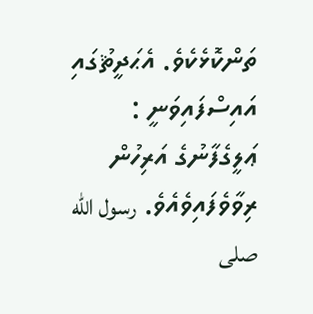ތަންކޮޅެކެވެ. އެޙަދީޘުގައި އައިސްފައިވަނީ :
ޢަލީގެފާނުގެ އަރިހުން ރިވާވެފައިވެއެވެ. رسول الله صلى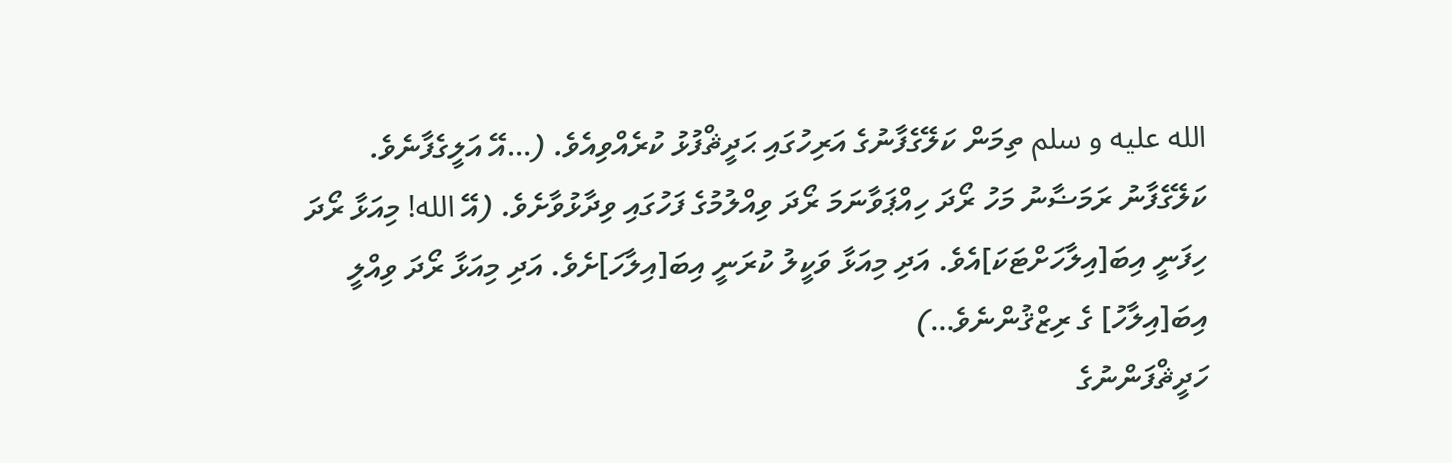الله عليه و سلم ތިމަން ކަލޭގެފާނުގެ އަރިހުގައި ޙަދީޘްފުޅު ކުރެއްވިއެވެ. (…އޭ އަލީގެފާނެވެ. ކަލޭގެފާނު ރަމަޟާނު މަހު ރޯދަ ހިއްޕަވާނަމަ ރޯދަ ވިއްލުމުގެ ފަހުގައި ވިދާޅުވާށެވެ. (އޭ الله! މިއަޅާ ރޯދަ ހިފަނީ އިބަ[އިލާހަށްޓަކަ]އެވެ. އަދި މިއަޅާ ވަކީލު ކުރަނީ އިބަ[އިލާހަ]ށެވެ. އަދި މިއަޅާ ރޯދަ ވިއްލީ އިބަ[އިލާހު] ގެ ރިޒްޤުންނެވެ…)
ހަދީޘްފަންނުގެ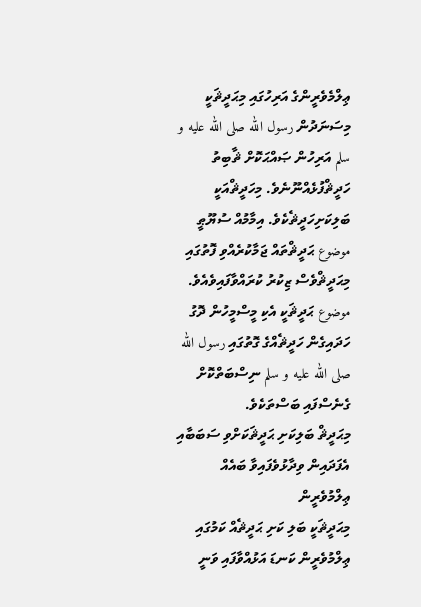ޢިލްމެވެރީންގެ އަރިހުގައި މިޙަދީޘަކީ މިސަނަދުން رسول الله صلى الله عليه و سلم އަރިހުން ޞައްޙަކޮށް ޘާބިތު ހަދީޘްފުޅެއްނޫނެވެ. މިހަދީޘްއަކީ ބަލިކަށިހަދީޘެކެވެ. އިމާމުއް ސުޔޫޠީ موضوع ޙަދީޘްތައް ޖަމާކުރެއްވި ފޮތުގައި މިޙަދީޘްވެސް ޒިކުރު ކުރައްވާފައިވެއެވެ. موضوع ޙަދީޘަކީ އެކި މީސްމީހުން ދޮގު ހަދައިގެން ހަދީޘެއްގެ ގޮތުގައި رسول الله صلى الله عليه و سلم ނިސްބަތްކޮށް ގެނެސްފައި ބަސްތަކެވެ.
މިޙަދީޘް ބަލިކަށި ޙަދީޘަކަށްވި ސަބަބާއި އެފަދައިން ވިދާޅުވެފައިވާ ބައެއް ޢިލްމުވެރީން
މިޙަދީޘަކީ ބަލި ކަށި ޙަދީޘެއް ކަމުގައި ޢިލްމުވެރީން ކަނޑަ އަޅުއްވާފައި ވަނީ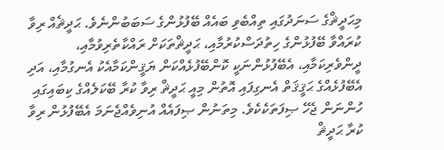މިޙަދީޘްގެ ސަނަދުގައި ތިއްބެވި ބައެއް ބޭފުޅުންގެ ސަބަބުންނެވެ. ޙަދީޘެއް ރިވާ ކުރައްވާ ބޭފުޅުންގެ ހިތުދަސްކުރުމާއި، ޙަދީޘްތަކަށް ރައްކާތެރިވުމާއި، ދީންވެރިކަމާއި، އެބޭފުޅުންނަކީ ކޮންބޭފުޅެއްކަން ޔަޤީންކަމާއެކު އެނގުމާއި، އަދި އެބޭފުޅެއްގެ ޙަޤީޤަތް އެނގިފައި އޮތުން މިއީ ޙަދީޘް ރިވާ ކުރާ ބޭކަލެއްގެ ކިބައިގައި ހުންނަން ޖެހޭ ޞިފަތަކެކެވެ. މިތަނުން ޞިފައެއް އުނިވެއްޖެނަމަ އެބޭފުޅުން ރިވާ ކުރާ ޙަދީޘް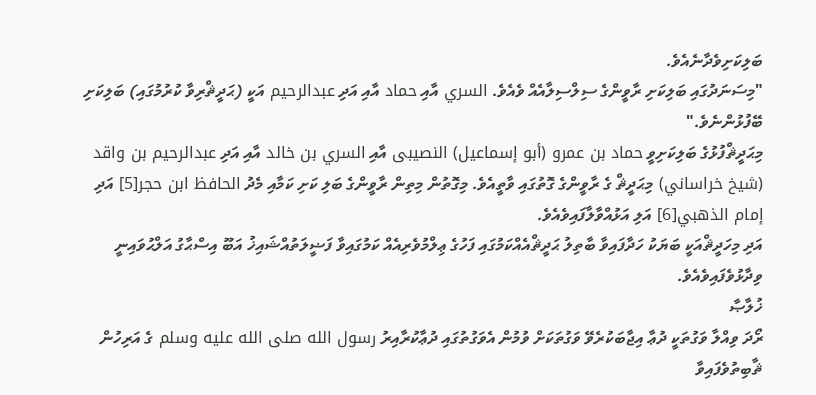ބަލިކަށިވެދާނެއެވެ.
"މިސަނަދުގައި ބަލިކަށި ރާވީންގެ ސިލްސިލާއެއް ވެއެވެ. السري އާއި حماد އާއި އަދި عبدالرحيم އަކީ (ޙަދީޘްރިވާ ކުރުމުގައި) ބަލިކަށި ބޭފުޅުންނެވެ."
މިޙަދީޘްފުޅުގެ ބަލިކަށިވީ حماد بن عمرو (أبو إسماعيل) النصيبى އާއި السري بن خالد އާއި އަދި عبدالرحيم بن واقد (شيخ خراساني) މިޙަދީޘް ގެ ރާވީންގެ ގޮތުގައި ވާތީއެވެ. މިގޮތުން މިތިން ރާވީންގެ ބަލި ކަށި ކަމާއި މެދު الحافظ ابن حجر[5] އަދި إمام الذهبي[6] އަލި އަޅުއްވާލާފައިވެއެވެ.
އަދި މިހަދީޘްއަކީ ބަޔަކު ހަދާފައިވާ ބާތިލު ޙަދީޘްއެއްކަމުގައި ފަހުގެ ޢިލްމުވެރިއެއް ކަމުގައިވާ ފަޟީލަތުއްޝައިޚު އަބޫ އިސްޙާގު އަލްޙުވައިނީ ވިދާޅުވެފައިވެއެވެ.
ޚުލާޞާ
ރޯދަ ވިއްލާ ވަގުތަކީ ދުޢާ އިޖާބަކުރެވޭ ވަގުތަކަށް ވުމުން އެވަގުތުގައި ދުޢާކުރާއިރު رسول الله صلى الله عليه وسلم ގެ އަރިހުން ޘާބިތުވެފައިވާ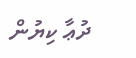ދުޢާ ކިޔުން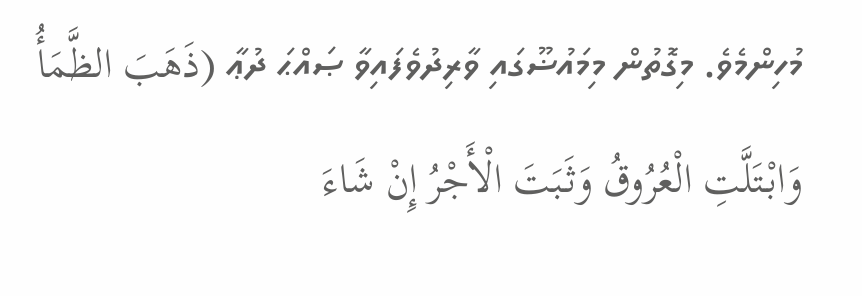މުހިންމެވެ. މިގޮތުން މިމައުޟޫގައި ވާރިދުވެފައިވާ ޞައްޙަ ދުޢާ (ذَهَبَ الظَّمَأُ وَابْتَلَّتِ الْعُرُوقُ وَثَبَتَ الْأَجْرُ إِنْ شَاءَ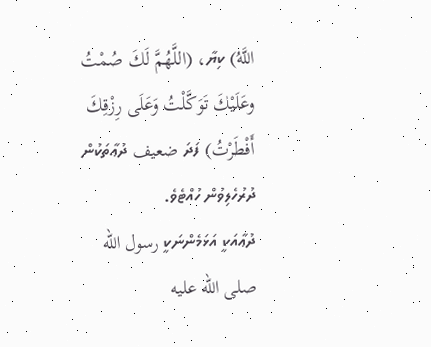اللَّهُ) ކިޔާ، (اللَّهُمَّ لَكَ صُمْتُ وعَلَيْكَ تَوَكَّلْتُ وَعَلَى رِزْقِكَ أَفْطَرْتُ) ފަދަ ضعيف ދުޢާތަކުން ދުރުހެލިވުން ހުއްޓެވެ.
ދުޢާއަކީ އަޅަމެންނަކީ رسول الله صلى الله عليه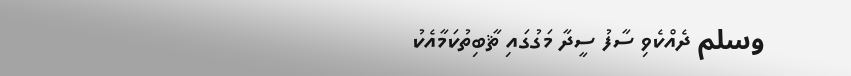وسلم ދެއްކެވި ސާފު ސީދާ މަގުގައި ޘާބިތުކަމާއެކު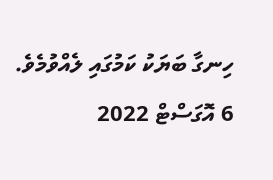ހިނގާ ބަޔަކު ކަމުގައި ލެއްވުމެވެ.
6 އޮގަސްޓް 2022